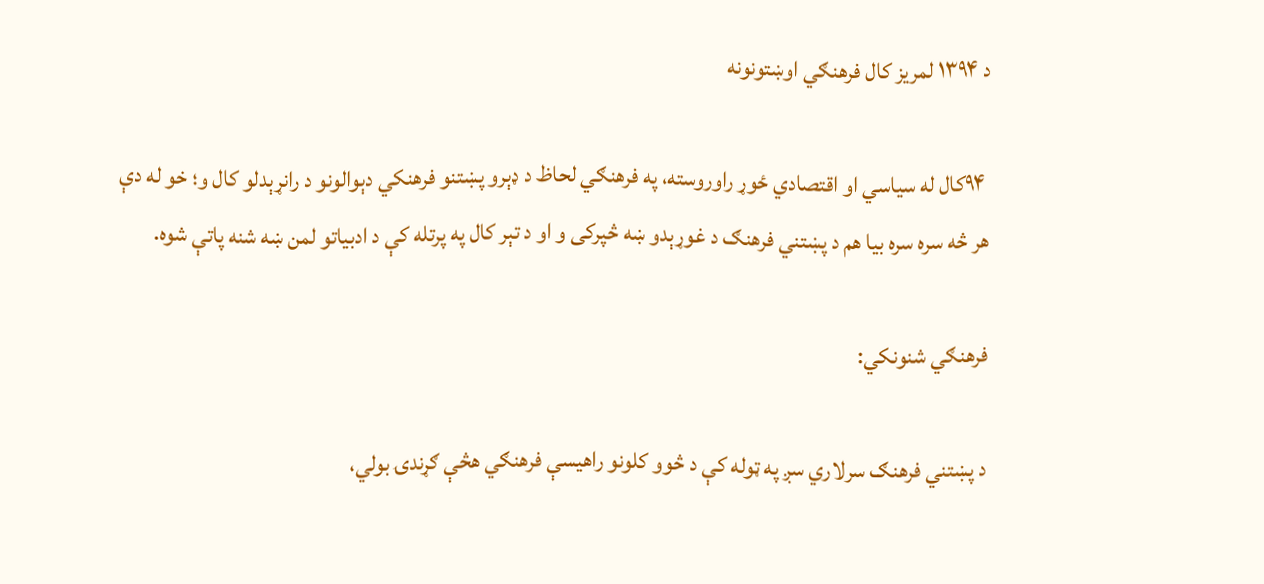د ۱۳۹۴ لمریز کال فرهنګي اوښتونونه

 ۹۴کال له سیاسي او اقتصادي ځوړ راوروسته، په فرهنګي لحاظ د ډېرو پښتنو فرهنکي دېوالونو د رانړېدلو کال و؛ خو له دې هر څه سره سره بیا هم د پښتني فرهنګ د غوړېدو ښه څپرکی و او د تېر کال په پرتله کې د ادبیاتو لمن ښه شنه پاتې شوه.

فرهنګي شنونکي:

د پښتني فرهنګ سرلاري سږ په ټوله کې د څوو کلونو راهیسې فرهنګي هڅې ګړندۍ بولي،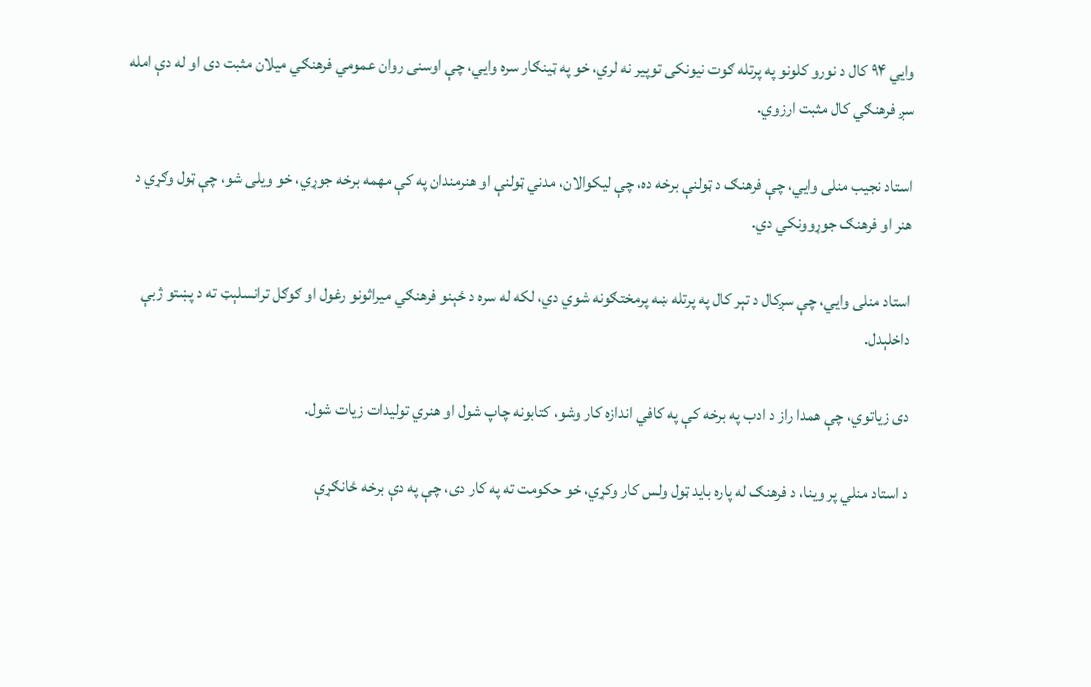وايي ۹۴ کال د نورو کلونو په پرتله ګوت نیونکی توپیر نه لري، خو په ټینګار سره وايي، چې اوسنی روان عمومي فرهنګي میلان مثبت دی او له دې امله سږ فرهنګي کال مثبت ارزوي.

استاد نجیب منلی وايي، چې فرهنګ د ټولنې برخه ده، چې لیکوالان، مدني ټولنې او هنرمندان په کې مهمه برخه جوړي، خو ویلی شو، چې ټول وګړي د هنر او فرهنګ جوړوونکي دي.

استاد منلی وايي، چې سږکال د تېر کال په پرتله ښه پرمختګونه شوي دي، لکه له سره د ځېنو فرهنګي میراثونو رغول او ګوګل ترانسلېټ ته د پښتو ژبې داخلېدل.

دی زیاتوي، چې همدا راز د ادب په برخه کې په کافي اندازه کار وشو، کتابونه چاپ شول او هنري تولیدات زیات شول.

د استاد منلي پر وینا، د فرهنګ له پاره باید ټول ولس کار وکړي، خو حکومت ته په کار دی، چې په دې برخه ځانګړې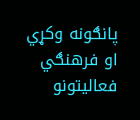پانګونه وکړي او فرهنګي فعالیتونو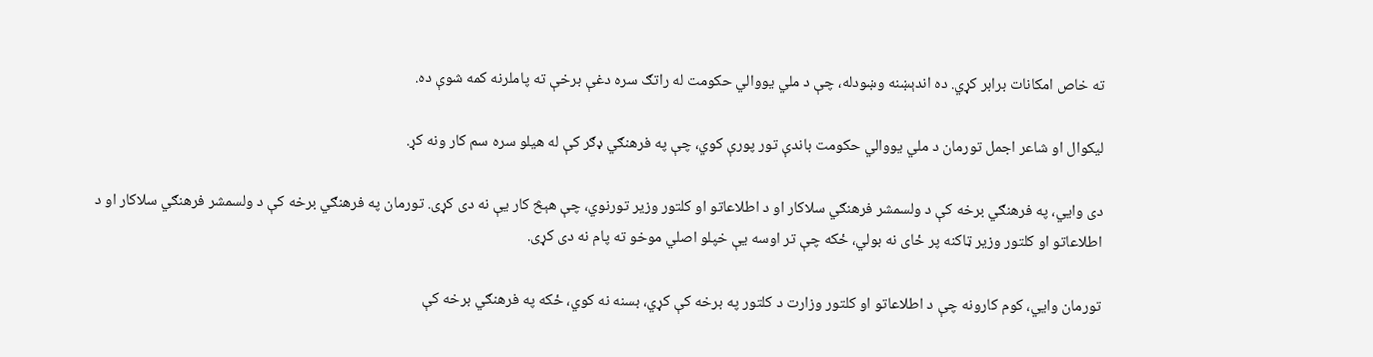ته خاص امکانات برابر کړي. ده اندېښنه وښودله، چې د ملي یووالي حکومت له راتګ سره دغې برخې ته پاملرنه کمه شوې ده.

لیکوال او شاعر اجمل تورمان د ملي یووالي حکومت باندې تور پورې کوي، چې په فرهنګي ډګر کې له هیلو سره سم کار ونه کړ.

دی وايي، په فرهنګي برخه کې د ولسمشر فرهنګي سلاکار او د اطلاعاتو او کلتور وزیر تورنوي، چې هېڅ کار یې نه دی کړی. تورمان په فرهنګي برخه کې د ولسمشر فرهنګي سلاکار او د اطلاعاتو او کلتور وزیر ټاکنه پر ځای نه بولي، ځکه چې تر اوسه یې خپلو اصلي موخو ته پام نه دی کړی.

تورمان وايي، کوم کارونه چې د اطلاعاتو او کلتور وزارت د کلتور په برخه کې کړي، بسنه نه کوي، ځکه په فرهنګي برخه کې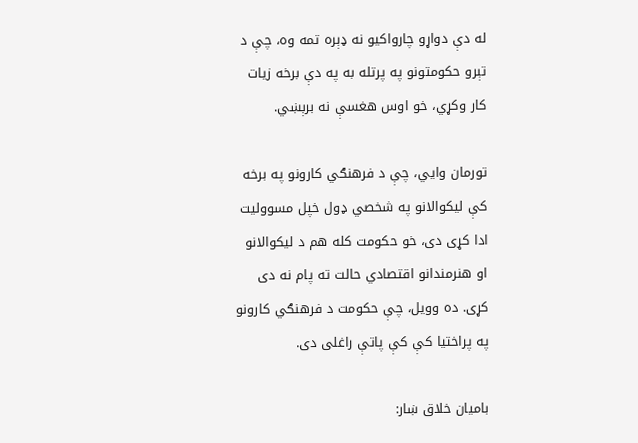له دې دواړو چارواکیو نه ډېره تمه وه، چې د تېرو حکومتونو په پرتله به په دې برخه زیات کار وکړي، خو اوس هغسې نه برېښي.

تورمان وايي، چې د فرهنګي کارونو په برخه کې لیکوالانو په شخصي ډول خپل مسوولیت ادا کړی دی، خو حکومت کله هم د لیکوالانو او هنرمندانو اقتصادي حالت ته پام نه دی کړی. ده وویل، چې حکومت د فرهنګي کارونو په پراختیا کې کې پاتې راغلی دی.

بامیان خلاق ښار: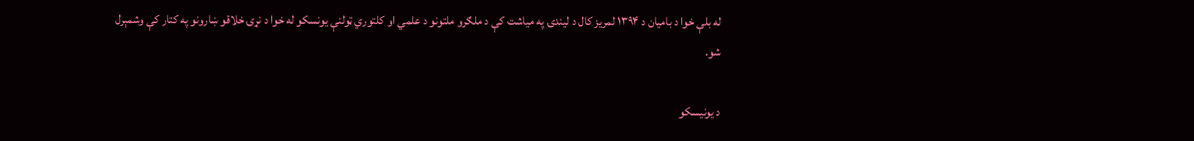له بلې خوا د بامیان د ۱۳۹۴ لمریز کال د لیندۍ په میاشت کې د ملګرو ملتونو د علمي او کلتوري ټولنې یونسکو له خوا د نړۍ خلاقو ښارونو په کتار کې وشمېرل شو.

د یونیسکو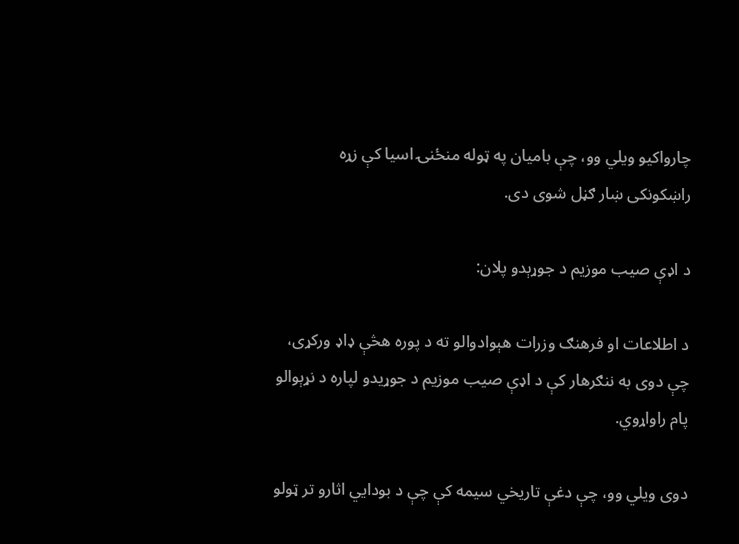چارواکيو ویلي وو، چې بامیان په ټوله منځنۍ اسیا کې زړه راښکونکی ښار ګڼل شوی دی.

د اډې صیب موزیم د جوړېدو پلان:

د اطلاعات او فرهنګ وزرات هېوادوالو ته د پوره هڅې ډاډ ورکړی، چې دوی به ننګرهار کې د اډې صیب موزیم د جوړیدو لپاره د نړېوالو پام راواړوي.

دوی ویلي وو، چې دغې تاریخي سیمه کې چې د بودايي اثارو تر ټولو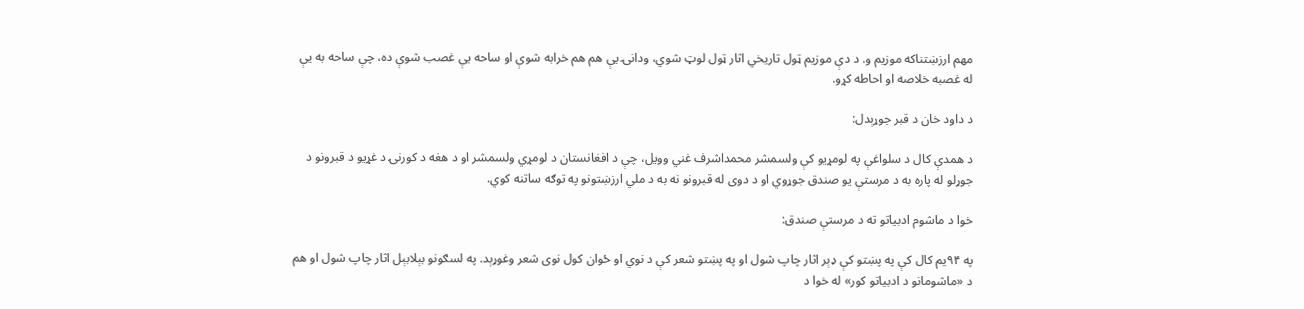مهم ارزښتناکه موزیم و. د دې موزیم ټول تاریخي اثار ټول لوټ شوي، ودانۍ يې هم هم خرابه شوې او ساحه يې غصب شوې ده، چې ساحه به یې له غصبه خلاصه او احاطه کړو.

د داود خان د قبر جوړېدل:

د همدې کال د سلواغې په لومړیو کې ولسمشر محمداشرف غني وویل، چې د افغانستان د لومړي ولسمشر او د هغه د کورنۍ د غړیو د قبرونو د جوړلو له پاره به د مرستې یو صندق جوړوي او د دوی له قبرونو نه به د ملي ارزښتونو په توګه ساتنه کوي.

خوا د ماشوم ادبیاتو ته د مرستې صندق:

په ۹۴یم کال کې په پښتو کې ډېر اثار چاپ شول او په پښتو شعر کې د نوي او ځوان کول نوی شعر وغوړېد. په لسګونو بېلابېل اثار چاپ شول او هم د «ماشومانو د ادبیاتو کور» له خوا د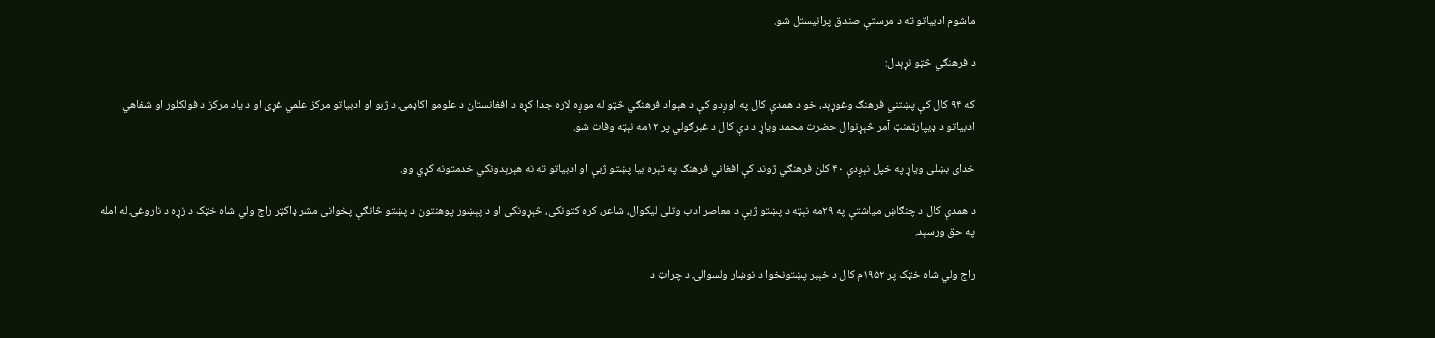ماشوم ادبیاتو ته د مرستې صندق پرانیستل شو.

د فرهنګي څټو نړېدل:

که ۹۴ کال کې پښتني فرهنګ وغوړېد، خو د همدې کال په اوږدو کې د هېواد فرهنګي څټو له موږه لاره جدا کړه د افغانستان د علومو اکاډمۍ د ژبو او ادبیاتو مرکز علمي غړی او د یاد مرکز د فولکلور او شفاهي ادبیاتو د ډيپارټمنټ آمر څېړنوال حضرت محمد ویاړ د دې کال د غبرګولي پر ۱۲مه نېټه وفات شو.

خدای بښلی ویاړ په خپل نېږدې ۴۰ کلن فرهنګي ژوند کې افغاني فرهنګ په تېره بیا پښتو ژبې او ادبیاتو ته نه هېرېدونکي خدمتونه کړي وو.

د همدې کال د چنګاښ میاشتې په ۲۹مه نېټه د پښتو ژبې د معاصر ادب وتلى ليکوال، شاعر، کره کتونکى، څېړونکى او د پېښور پوهنتون د پښتو څانګې پخوانى مشر ډاکټر راج ولي شاه خټک د زړه د ناروغۍ له امله په حق ورسېد.

راج ولي شاه خټک پر ۱۹۵۲م کال د خېبر پښتونخوا د نوښار ولسوالۍ د چراټ د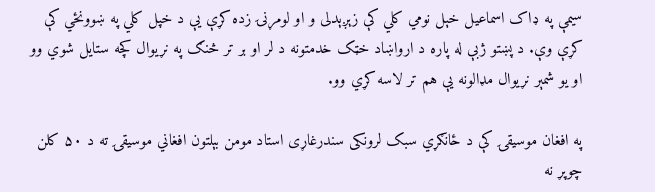سيمې په ډاک اسماعيل خېل نومي کلي کې زېږېدلی و او لومړنۍ زده کړې يې د خپل کلي په ښوونځي کې کړې وې. د پښتو ژبې له پاره د ارواښاد خټک خدمتونه د لر او بر تر څنګ په نړیوال کچه ستایل شوي وو او يو شمېر نړيوال مډالونه یې هم تر لاسه کړي وو.

په افغان موسیقۍ کې د ځانګړي سبک لرونکی سندرغاړی استاد مومن بېلتون افغاني موسیقۍ ته د ۵۰ کلن چوپړ نه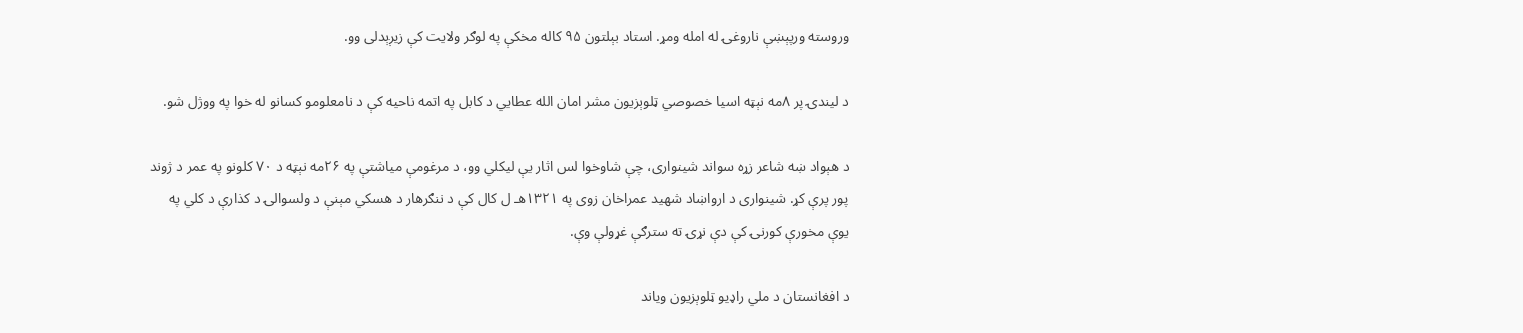وروسته ورپېښې ناروغۍ له امله ومړ. استاد بېلتون ۹۵ کاله مخکې په لوګر ولایت کې زیږېدلی وو.

د لیندۍ پر ۸مه نېټه اسیا خصوصي ټلوېزیون مشر امان الله عطايي د کابل په اتمه ناحیه کې د نامعلومو کسانو له خوا په ووژل شو.

د هېواد ښه شاعر زړه سواند شینواری، چې شاوخوا لس اثار یې لیکلي وو، د مرغومې میاشتې په ۲۶مه نېټه د ۷۰ کلونو په عمر د ژوند پور پرې کړ. شينواری د ارواښاد شهيد عمراخان زوی په ١٣٢١هـ ل کال کې د ننګرهار د هسکي مېنې د ولسوالۍ د کذارې د کلي په يوې مخورې کورنۍ کې دې نړۍ ته سترګې غړولې وې.

د افغانستان د ملي راډیو ټلوېزیون ویاند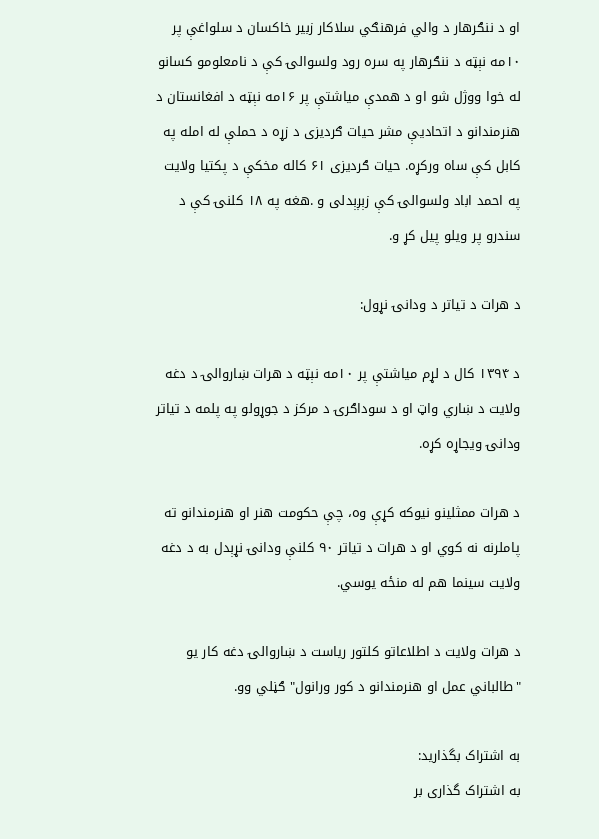او د ننګرهار د والي فرهنګي سلاکار زبیر خاکسان د سلواغې پر ۱۰مه نېټه د ننګرهار په سره رود ولسوالۍ کې د نامعلومو کسانو له خوا ووژل شو او د همدې میاشتې پر ۱۶مه نېټه د افغانستان د هنرمندانو د اتحادیې مشر حیات ګردیزی د زړه د حملې له امله په کابل کې ساه ورکړه. حیات ګردیزی ۶۱ کاله مخکې د پکتیا ولایت په احمد اباد ولسوالۍ کې زېږېدلی و .هغه په ۱۸ کلنۍ کې د سندرو پر ویلو پیل کړ و.

د هرات د تیاتر د ودانۍ نړول:

د ۱۳۹۴ کال د لړم میاشتې پر ۱۰مه نېټه د هرات ښاروالۍ د دغه ولایت د ښاري واټ او د سوداګرۍ د مرکز د جوړولو په پلمه د تیاتر ودانۍ ویجاړه کړه.

د هرات ممثلینو نیوکه کړې وه، چې حکومت هنر او هنرمندانو ته پاملرنه نه کوي او د هرات د تیاتر ۹۰ کلنې ودانۍ نړېدل به د دغه ولایت سینما هم له منځه یوسي.

د هرات ولایت د اطلاعاتو کلتور ریاست د ښاروالۍ دغه کار یو "طالباني عمل او هنرمندانو د کور ورانول" ګڼلي وو.

به اشتراک بگذارید:
به اشتراک گذاری بر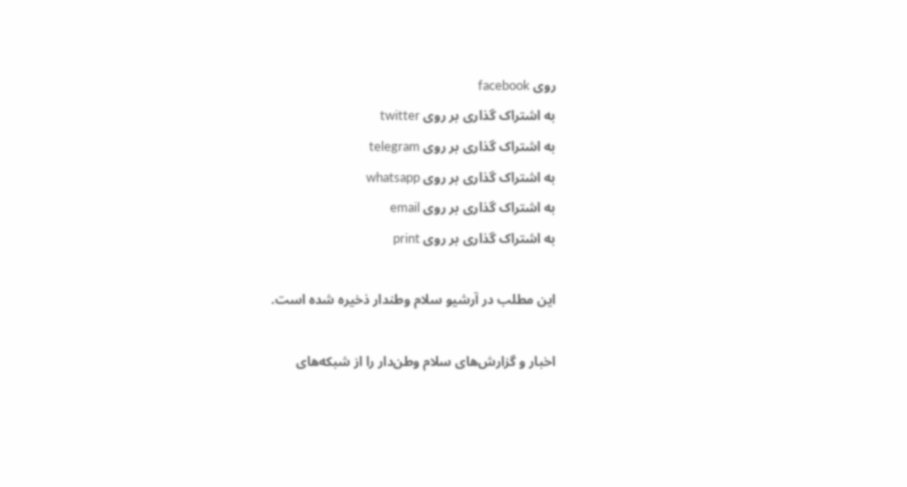روی facebook
به اشتراک گذاری بر روی twitter
به اشتراک گذاری بر روی telegram
به اشتراک گذاری بر روی whatsapp
به اشتراک گذاری بر روی email
به اشتراک گذاری بر روی print

این مطلب در آرشیو سلام وطندار ذخیره شده است.

اخبار و گزارش‌های سلام وطن‌دار را از شبکه‌های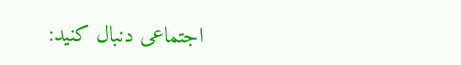اجتماعی دنبال کنید: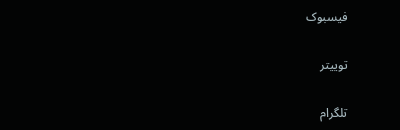فیسبوک

توییتر

تلگرام